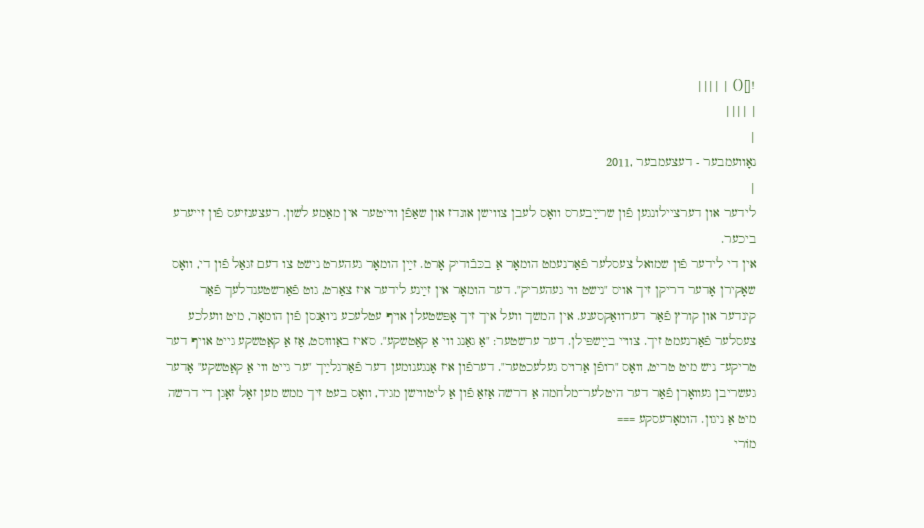![]() | ||||
| ||||
|
נאָוועמבער - דעצעמבער ,2011
|
לידער און דערציילונגען פֿון שרײַבערס וואָס לעבן צווישן אונדז און שאַפֿן ווייטער אין מאַמע לשון. רעצענזיעס פֿון זייערע ביכער.
אין די לידער פֿון שמואל צעסלער פֿאַרנעמט הומאָר אַ בכּבֿודיק אָרט. זײַן הומאָר געהערט נישט צו דעם זגאַל פֿון די, וואָס שאָקירן אָדער דריקן זיך אויס "נישט ווי געהעריק". דער הומאָר אין זײַנע לידער איז צאַרט, גוט פֿאַרשטענדלעך פֿאַר קינדער און קורץ פֿאַר דערוואַקסענע. אין המשך וועל איך זיך אָפּשטעלן אויף עטלעכע ניואַנסן פֿון הומאָר, מיט וועלכע צעסלער פֿאַרנעמט זיך. צווײ בײַשפּילן. דער ערשטער: "אַ גאַנג ווי אַ קאַטשקע". ס'איז באַוווּסט, אַז אַ קאַטשקע גייט אויף דער טריקע־ ניש מיט טריט, וואָס "רופֿן אַרויס געלעכטער". דערפֿון איז אָנגענומען דער פֿאַרגלײַך "ער גייט ווי אַ קאַטשקע" אָדער געשריבן געװאָרן פֿאַר דער היטלער־מלחמה אַ דרשה אַזאַ פֿון אַ ליטווישן מגיד, וואָס בעט זיך ממש מען זאָל זאָגן די דרשה מיט אַ ניגון. הומאָרעסקע ===
מוֹרי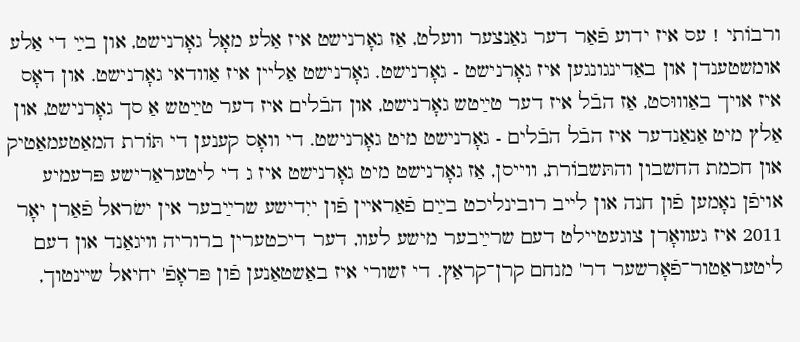ורבוֹתי ! עס איז ידוע פֿאַר דער גאַנצער וועלט, אַז גאָרנישט איז אַלע מאָל גאָרנישט, און בײַ די אַלע אומשטענדן און באַדינגונגען איז גאָרנישט - גאָרנישט. גאָרנישט אַליין איז אַוודאי גאָרנישט. און דאָס איז אויך באַוווּסט, אַז הבֿל איז דער טײַטש גאָרנישט, און הבֿלים איז דער טײַטש אַ סך גאָרנישט, און אַלץ מיט אַנאַנדער איז הבֿל הבֿלים - גאָרנישט מיט גאָרנישט. די וואָס קענען די תּוֹרת המאַטעמאַטיק און חכמת החשבון והתּשבוֹרת, ווייסן, אַז גאָרנישט מיט גאָרנישט איז ג די ליטעראַרישע פּרעמיע אויפֿן נאָמען פֿון חנה און לײב רובינליכט בײַם פֿאַראײן פֿון ייִדישע שרײַבער אין ישׂראל פֿאַרן יאָר 2011 איז געװאָרן צוגעטיילט דעם שרײַבער מישע לעװ, דער דיכטערין ברוריה װיגאַנד און דעם ליטעראַטור־פֿאָרשער דר' מנחם קרן־קראַץ. די זשורי איז באַשטאַנען פֿון פּראָפֿ' יחיאל שײנטוך,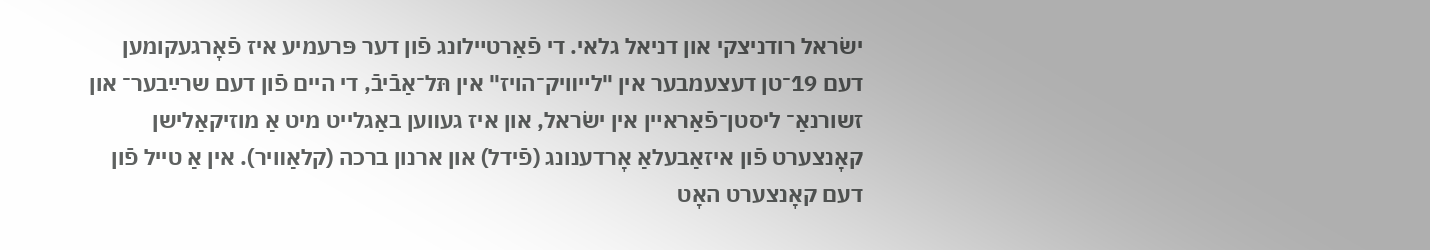ישׂראל רודניצקי און דניאל גלאי. די פֿאַרטײלונג פֿון דער פּרעמיע איז פֿאָרגעקומען דעם 19־טן דעצעמבער אין "לײװיק־הויז" אין תּל־אַבֿיבֿ, די היים פֿון דעם שרײַבער־ און זשורנאַ־ ליסטן־פֿאַראײן אין ישׂראל, און איז געװען באַגלייט מיט אַ מוזיקאַלישן קאָנצערט פֿון איזאַבעלאַ אָרדענונג (פֿידל) און ארנון ברכה (קלאַװיר). אין אַ טייל פֿון דעם קאָנצערט האָט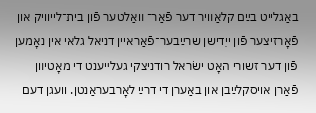באַגלייט בײַם קלאַװיר דער פֿאַר־ װאַלטער פֿון בית־לייוויק און פֿאָרזיצער פֿון ייִדישן שרײַבער־פֿאַראיין דניאל גלאי אין נאָמען פֿון דער זשורי האָט ישׂראל רודניצקי געלײענט די מאָטיװן פֿאַרן אויסקלײַבן און באַערן די דרײַ לאָרבעראַנטן. וועגן דעם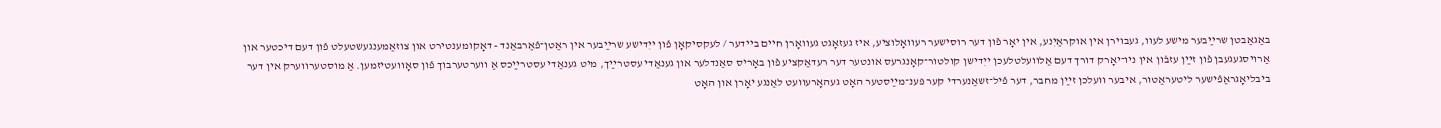באַגאַבטן שרײַבער מישע לעװ, געבוירן אין אוקראַיִנע, אין יאָר פֿון דער רוסישער רעװאָלוציע, איז געזאָגט געוואָרן חיים בײדער / לעקסיקאָן פֿון ייִדישע שרײַבער אין ראַטן־פֿאַרבאַנד - דאָקומענטירט און צוזאַמענגעשטעלט פֿון דעם דיכטער און אַרויסגעגעבן פֿון זײַן עזבֿון אין ניו־יאָרק דורך דעם אַלװעלטלעכן ייִדישן קולטור־קאָנגרעס אונטער דער רעדאַקציע פֿון באָריס סאַנדלער און גענאַדי עסטרײַך, מיט גענאַדי עסטרײַכס אַ װערטערבוך פֿון סאָװעטיזמען. אַ מוסטערװערק אין דער ביבליאָגראַפֿישער ליטעראַטור, איבער װעלכן זײַן מחבר, דער פֿיל־זשאַנערדי קער פּענ־מײַסטער האָט געהאָרעװעט לאַנגע יאָרן און האָט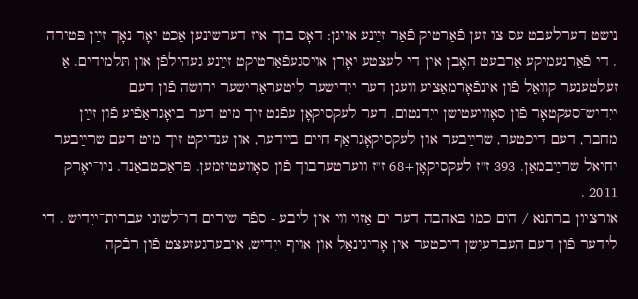נישט דערלעבט עס צו זען פֿאַרטיק פֿאַר זײַנע אויגן: דאָס בוך איז דערשינען אַכט יאָר נאָך זײַן פּטירה . די פֿאַרנעמיקע אַרבעט האָבן אין די לעצטע יאָרן אויסגעפֿאַרטיקט זײַנע געהילפֿן און תּלמידים. אַ זעלטענער קװאַל פֿון אינפֿאָרמאַציע װעגן דער ייִדישער ליטעראַרישער ירושה פֿון דעם ייִדיש־סעקטאָר פֿון סאָװיעטישן ייִדנטום. דער לעקסיקאָן עפֿנט זיך מיט דער ביאָגראַפֿיע פֿון זײַן מחבר, דעם דיכטער, שרײַבער און לעקסיקאָגראַף חיים בײדער, און ענדיקט זיך מיט דעם שרײַבער יחיאל שרײַבמאַן. 393 ז"ז לעקסיקאָן+68 ז"ז ווערטערבוך פֿון סאָװעטיזמען. פּראַכטבאַנד. ניו־יאָרק 2011 .
אורציון ברתנא / הים כמו בּאהבה דער ים אַזוי װי אין ליבע - ספֿר שירים דו־לשוני עברית־ייִדיש . די לידער פֿון דעם העברעיִשן דיכטער אין אָריגינאַל און אויף ייִדיש, איבערגעזעצט פֿון רבֿקה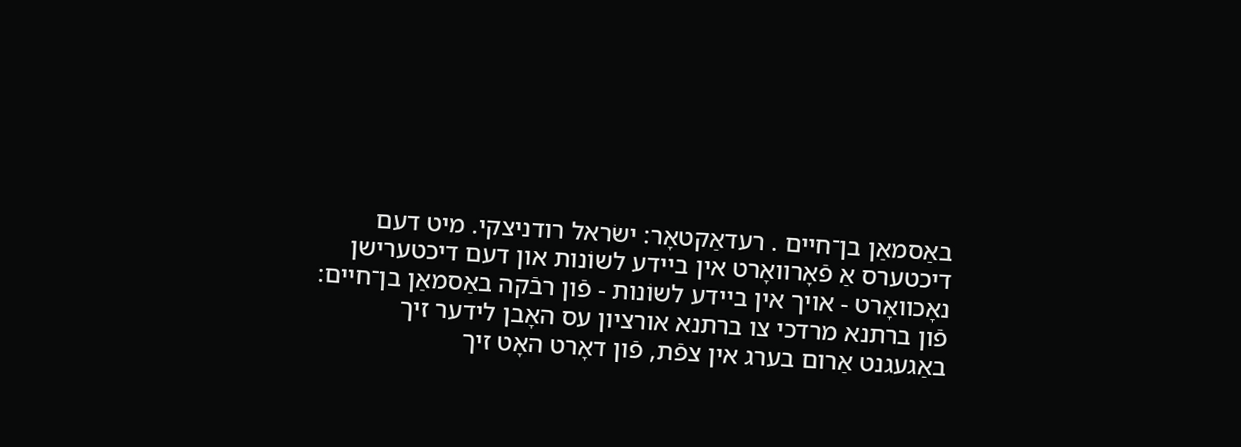באַסמאַן בן־חיים . רעדאַקטאָר: ישׂראל רודניצקי. מיט דעם דיכטערס אַ פֿאָרװאָרט אין בײדע לשוֹנות און דעם דיכטערישן נאָכװאָרט - אויך אין בײדע לשוֹנות - פֿון רבֿקה באַסמאַן בן־חיים: פֿון ברתנא מרדכי צו ברתנא אורציון עס האָבן לידער זיך באַגעגנט אַרום בערג אין צפֿת, פֿון דאָרט האָט זיך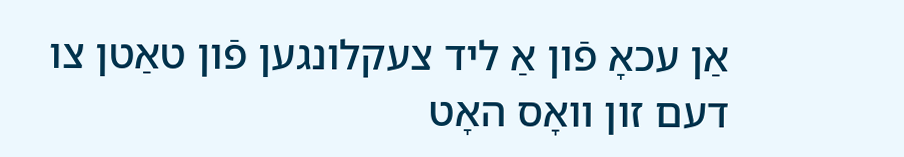אַן עכאָ פֿון אַ ליד צעקלונגען פֿון טאַטן צו דעם זון װאָס האָט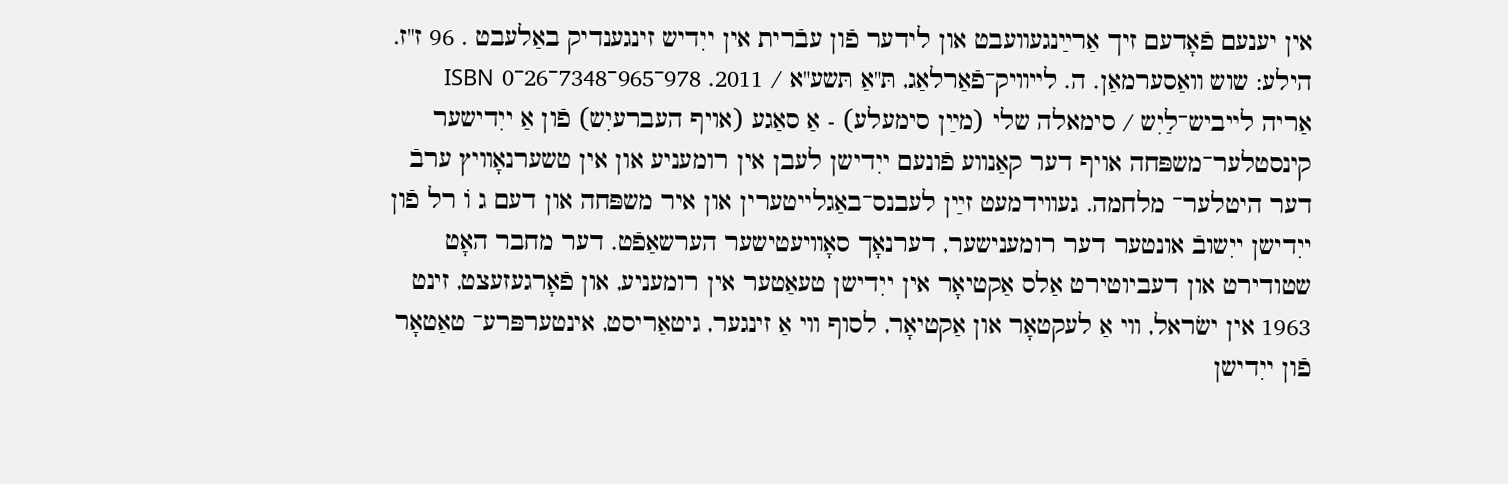אין יענעם פֿאָדעם זיך אַרײַנגעװעבט און לידער פֿון עבֿרית אין ייִדיש זינגענדיק באַלעבט . 96 ז"ז. הילע: שוש װאַסערמאַן. ה. לײװיק־פֿאַרלאַג, תּ"אַ תּשע"א / 2011. 978־965־7348־26־0 ISBN
אַריה לײביש־לַיִש / סימאלה שלי (מײַן סימעלע) - אַ סאַגע (אויף העברעיִש) פֿון אַ ייִדישער קינסטלער־משפּחה אויף דער קאַנװע פֿונעם ייִדישן לעבן אין רומעניע און אין טשערנאָװיץ ערבֿ דער היטלער־ מלחמה. געװידמעט זײַן לעבנס־באַגלייטערין און איר משפּחה און דעם ג וֹ רל פֿון ייִדישן ייִשובֿ אונטער דער רומענישער, דערנאָך סאָװיעטישער הערשאַפֿט. דער מחבר האָט שטודירט און דעביוטירט אַלס אַקטיאָר אין ייִדישן טעאַטער אין רומעניע, און פֿאָרגעזעצט, זינט 1963 אין ישׂראל, װי אַ לעקטאָר און אַקטיאָר, לסוף װי אַ זינגער, גיטאַריסט, אינטערפּרע־ טאַטאָר פֿון ייִדישן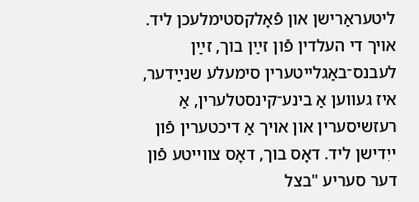ליטעראַרישן און פֿאָלקסטימלעכן ליד. אויך די העלדין פֿון זײַן בוך, זײַן לעבנס־באַגלייטערין סימעלע שנײַדער, איז געװען אַ בינע־קינסטלערין, אַ רעזשיסערין און אויך אַ דיכטערין פֿון ייִדישן ליד. דאָס בוך, דאָס צװײטע פֿון דער סעריע "בצל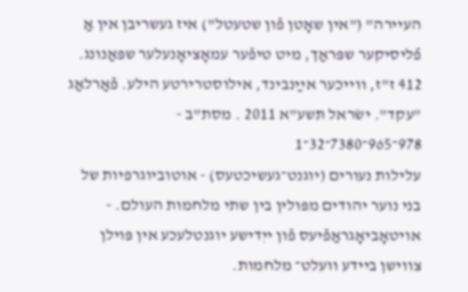העיירה" ("אין שאָטן פֿון שטעטל") איז געשריבן אין אַ פֿליסיקער שפּראַך, מיט טיפֿער עמאָציאָנעלער שפּאַנונג. 412 ז"ז, װײכער אײַנבינד, אילוסטרירטע הילע. פֿאַרלאַג "עקד". ישׂראל תּשע"א 2011 . מסת"ב - 978־965־7380־32־1
עלילות נעורים (יוגנט־געשיכטעס) - אוטוביוגרפיות של בני נוער יהודים מפּולין בין שתי מלחמות העולם. - אויטאָביאָגראַפֿיעס פֿון ייִדישע יוגנטלעכע אין פּוילן צװישן ביידע װעלט־ מלחמות.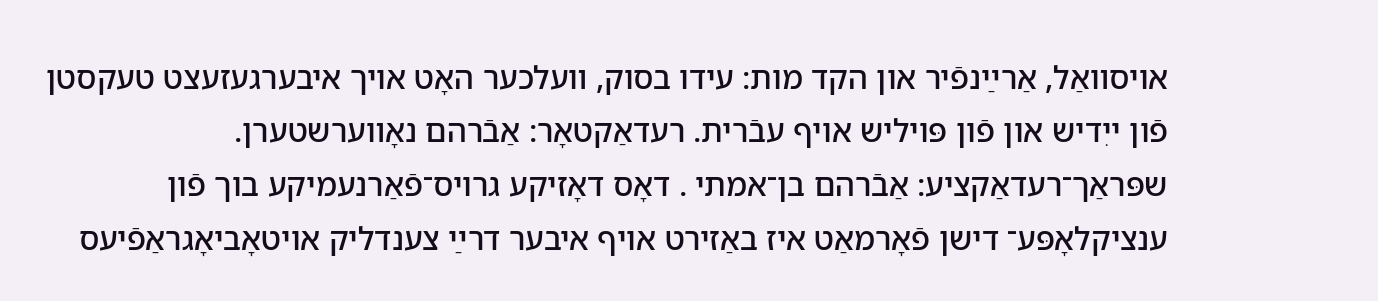אויסװאַל, אַרײַנפֿיר און הקד מות: עידו בסוק, װעלכער האָט אויך איבערגעזעצט טעקסטן פֿון ייִדיש און פֿון פּויליש אויף עבֿרית. רעדאַקטאָר: אַבֿרהם נאָװערשטערן. שפּראַך־רעדאַקציע: אַבֿרהם בן־אמתי . דאָס דאָזיקע גרויס־פֿאַרנעמיקע בוך פֿון ענציקלאָפּע־ דישן פֿאָרמאַט איז באַזירט אויף איבער דרײַ צענדליק אויטאָביאָגראַפֿיעס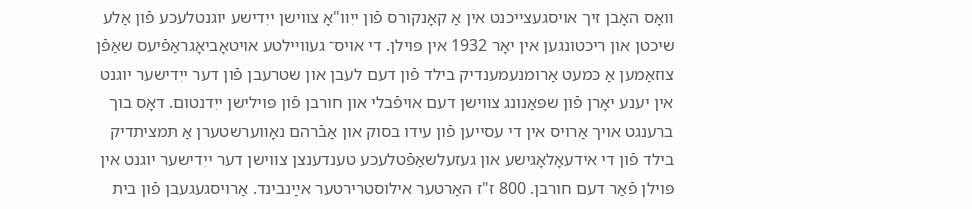װאָס האָבן זיך אויסגעצײכנט אין אַ קאָנקורס פֿון ייִװ"אָ צװישן ייִדישע יוגנטלעכע פֿון אַלע שיכטן און ריכטונגען אין יאָר 1932 אין פּוילן. די אויס־ געװײלטע אויטאָביאָגראַפֿיעס שאַפֿן צוזאַמען אַ כּמעט אַרומנעמענדיק בילד פֿון דעם לעבן און שטרעבן פֿון דער ייִדישער יוגנט אין יענע יאָרן פֿון שפּאַנונג צװישן דעם אויפֿבלי און חורבן פֿון פּוילישן ייִדנטום. דאָס בוך ברענגט אויך אַרויס אין די עסייען פֿון עידו בסוק און אַבֿרהם נאָװערשטערן אַ תּמציתדיק בילד פֿון די אידעאָלאָגישע און געזעלשאַפֿטלעכע טענדענצן צװישן דער ייִדישער יוגנט אין פּוילן פֿאַר דעם חורבן. 800 ז"ז האַרטער אילוסטרירטער אײַנבינד. אַרויסגעגעבן פֿון בית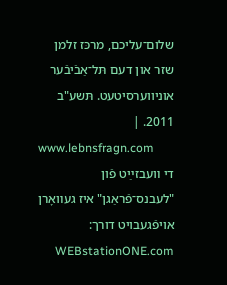שלום־עליכם, מרכּז זלמן שזר און דעם תּל־אַבֿיבֿער אוניווערסיטעט. תּשע"ב 2011. |
www.lebnsfragn.com
די װעבזײַט פֿון "לעבנס־פֿראַגן" איז געװאָרן אויפֿגעבויט דורך: WEBstationONE.com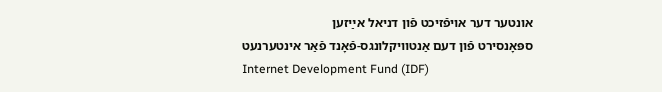אונטער דער אויפֿזיכט פֿון דניאל אײַזען
ספּאָנסירט פֿון דעם אַנטװיקלונגס-פֿאָנד פֿאַר אינטערנעט
Internet Development Fund (IDF)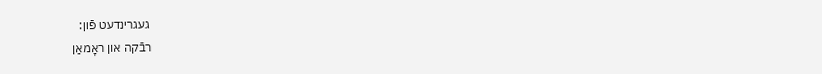געגרינדעט פֿון:
רבֿקה און ראָמאַן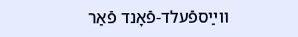װײַספֿעלד-פֿאָנד פֿאַר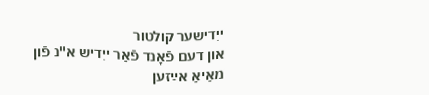ייִדישער קולטור
און דעם פֿאָנד פֿאַר ייִדיש א"נ פֿון מאַיאַ אײַזען